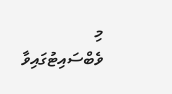މި ވެބްސައިޓުގައިވާ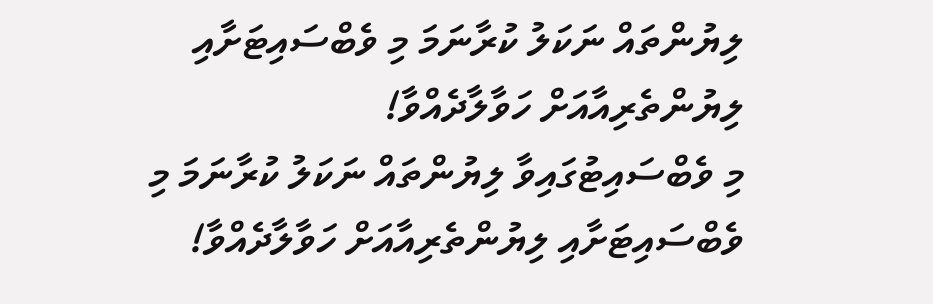ލިޔުންތައް ނަކަލު ކުރާނަމަ މި ވެބްސައިޓަށާއި ލިޔުންތެރިއާއަށް ހަވާލާދެއްވާ!
މި ވެބްސައިޓުގައިވާ ލިޔުންތައް ނަކަލު ކުރާނަމަ މި ވެބްސައިޓަށާއި ލިޔުންތެރިއާއަށް ހަވާލާދެއްވާ!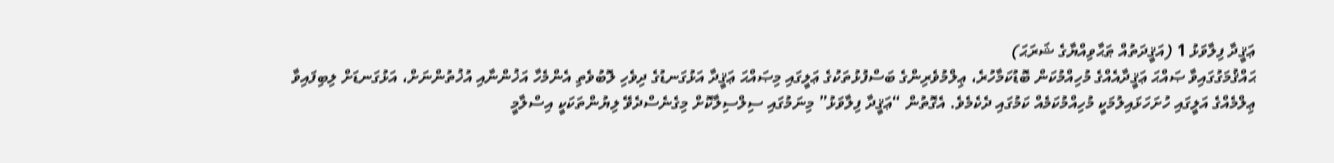ޢަޤީދާ ފިލާވަޅު 1 (އަޤީދަތުއް ޠަޙާވިއްޔާގެ ޝަރަޙަ)
ޙައްޤުމަގުގައިވާ ޞައްޙަ ޢަޤީދާއެއްގެ މުހިއްމުކަން ބޮޑުކަމާހުރެ، ޢިލްމުވެރިންގެ ބަސްފުޅުތަކުގެ ޢަލީގައި މިޞައްޙަ ޢަޤީދާ އަޅުގަނޑުގެ ދިވެހި ލޮބުވެތި އެންމެހާ އަޚުންނާއި އުޚުތުންނަށް، އަޅުގަނޑަށް ލިބިފައިވާ ޢިލްމެއްގެ އަލީގައި ހުށަހަޅައިލުމަކީ މުހިއްމުކަމެއް ކަމުގައި ދެކެމެވެ. އެގޮތުން “ޢަޤީދާ ފިލާވަޅު” މިނަމުގައި ސިލްސިލާކޮށް މިގެނެސްދެވޭ ލިޔުންތަކަކީ އިސްލާމީ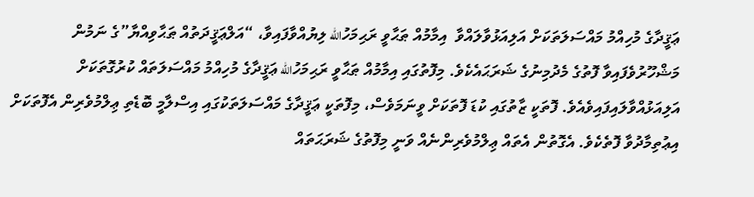ޢަޤީދާގެ މުހިއްމު މައްސަލަތަކަށް އަލިއަޅުވާލައްވާ  އިމާމުއް ޠަޙާވީ ރަޙިމަހުالله ލިޔުއްވާފައިވާ، “އަލްޢަޤީދަތުއް ޠަޙާވިއްޔާ”ގެ ނަމުން މަޝްހޫރުވެފައިވާ ފޮތުގެ މެދުމިނުގެ ޝަރަޙައެކެވެ. މިފޮތުގައި އިމާމުއް ޠަޙާވީ ރަޙިމަހުالله ޢަޤީދާގެ މުހިއްމު މައްސަލަތައް ކުރުގޮތަކަށް އަލިއަޅުއްވާލައިފައިވެއެވެ. ފޮތަކީ ޒާތުގައި ކުޑަ ފޮތަކަށް ވީނަމަވެސް، މިފޮތަކީ ޢަޤީދާގެ މައްސަލަތަކުގައި އިސްލާމީ ބޮޑެތި ޢިލްމުވެރިން އެފޮތަކަށް އިޢުތިމާދުވާ ފޮތެކެވެ. އެގޮތުން އެތައް ޢިލްމުވެރިންނެއް ވަނީ މިފޮތުގެ ޝަރަޙަތައް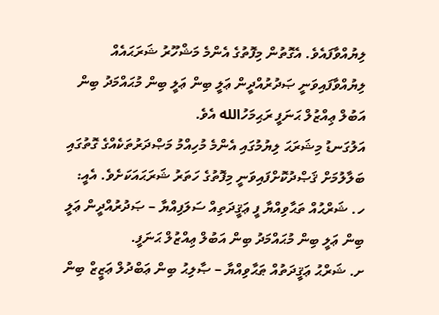ލިޔުއްވާފައެވެ. އެގޮތުން މިފޮތުގެ އެންމެ މަޝްހޫރު ޝަރަޙައެއް ލިޔުއްވާފައިވަނީ ޞަދުރުއްދީން ޢަލީ ބިން ޢަލީ ބިން މުޙައްމަދު ބިން އަބުލް ޢިއްޒުލް ޙަނަފީ ރަޙިމަހުالله އެވެ.
އަލުގަނޑު މިޝަރަޙަ ލިޔުމުގައި އެންމެ މުހިއްމު މަޞްދަރުތަކެއްގެ ގޮތުގައި ބަލާލުމަށް ޤަޞްދުކޮށްފައިވަނީ މިފޮތުގެ ހަތަރު ޝަރަޙައަކަށެވެ. އެއީ:
ހ. ޝަރްޙުއް ތަޙާވިއްޔާ ފީ ޢަޤީދަތިއް ސަލަފިއްޔާ – ޞަދުރުއްދީން ޢަލީ ބިން ޢަލީ ބިން މުޙައްމަދު ބިން އަބުލް ޢިއްޒުލް ޙަނަފީ.
ށ. ޝަރްޙު ޢަޤީދަތުއް ޠަޙާވިއްޔާ – ޞާލިޙު ބިން ޢަބްދުލް ޢަޒީޒް ބިން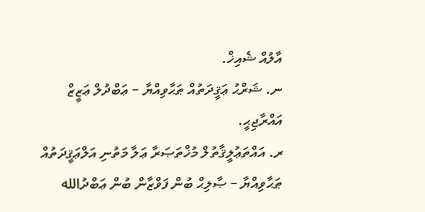އާލުއް ޝެއިޚް.
ނ. ޝަރްޙު ޢަޤީދަތުއް ޠަޙާވިއްޔާ – ޢަބްދުލް ޢަޒީޒް އައްރާޖިޙީ.
ރ. އައްތަޢުލީޤާތުލް މުޚްތަޞަރާ ޢަލާ މަތުނި އަލްޢަޤީދަތުއް ޠަޙާވިއްޔާ – ޞާލިޙް ބުން ފަވްޒާން ބުން ޢަބްދުالله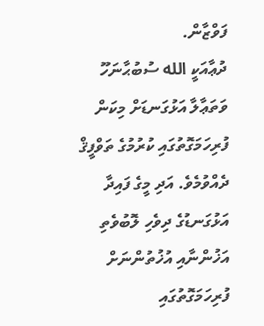ފަވްޒާން.
ދުޢާއަކީ الله ސުބުޙާނަހޫ ވަތަޢާލާ އަޅުގަނޑަށް މިކަން ފުރިހަމަގޮތުގައި ކުރުމުގެ ތަވްފީޤް ދެއްވުމެވެ. އަދި މީގެ ފައިދާ އަޅުގަނޑުގެ ދިވެހި ލޮބުވެތި އަޚުންނާއި އުޚުތުންނަށް ފުރިހަމަގޮތުގައި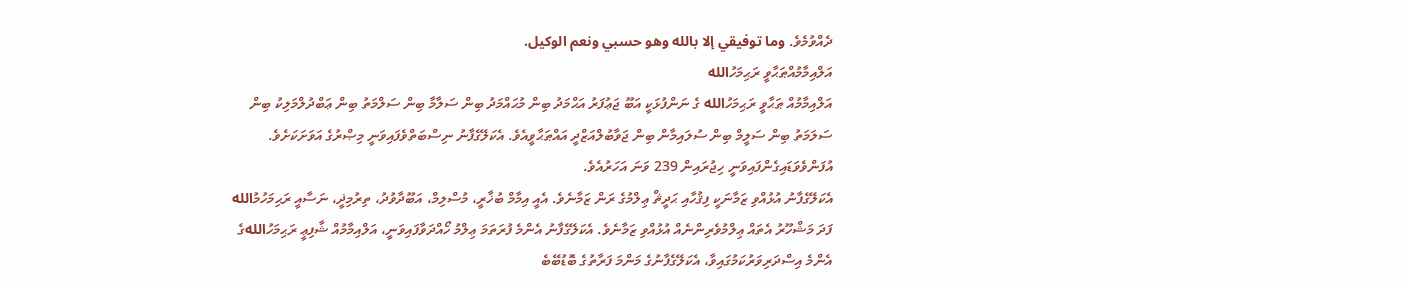ދެއްވުމެވެ. وما توفيقي إلا بالله وهو حسبي ونعم الوكيل.
އަލްއިމާމުއްޠަޙާވީ ރަޙިމަހުالله
އަލްއިމާމުއް ޠަޙާވީ ރަޙިމަހުالله ގެ ނަންފުޅަކީ އަބޫ ޖަޢުފަރު އަޙްމަދު ބިން މުޙައްމަދު ބިން ސަލާމާ ބިން ސަލްމަތު ބިން ޢަބްދުލްމަލިކު ބިން ސަލަމަތު ބިން ސަލީމް ބިން ސުލައިމާން ބިން ޖަވާބުލްއަޒްދީ އައްޠަޙާވީއެވެ. އެކަލޭގެފާނު ނިސްބަތްވެފައިވަނީ މިޞްރުގެ އަވަށަކަށެވެ. އުފަންވެވަޑައިގެންފައިވަނީ ހިޖުރައިން 239 ވަނަ އަހަރުއެވެ.
އެކަލޭގެފާނު އުޅުއްވި ޒަމާނަކީ ފިޤުހާއި ޙަދީޘް ޢިލްމުގެ ރަން ޒަމާނެވެ. އެއީ އިމާމް ބުޚާރީ، މުސްލިމް، އަބޫދާވުދު، ތިރުމިޛީ، ނަސާއީ ރަޙިމަހުމުالله ފަދަ މަޝްހޫރު އެތައް ޢިލްމުވެރިންނެއް އުޅުއްވި ޒަމާނެވެ. އެކަލޭގެފާނު އެންމެ ފުރަތަމަ ޢިލްމު ހޯއްދަވާފައިވަނީ، އަލްއިމާމުއް ޝާފިޢީ ރަޙިމަހުاللهގެ އެންމެ އިސްދަރިވަރުކަމުގައިވާ، އެކަލޭގެފާނުގެ މަންމަ ފަރާތުގެ ބޮޑުބޭބެ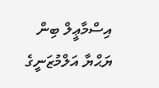އިސްމާޢީލް ބިން ޔަޙްޔާ އަލްމުޒަނީގެ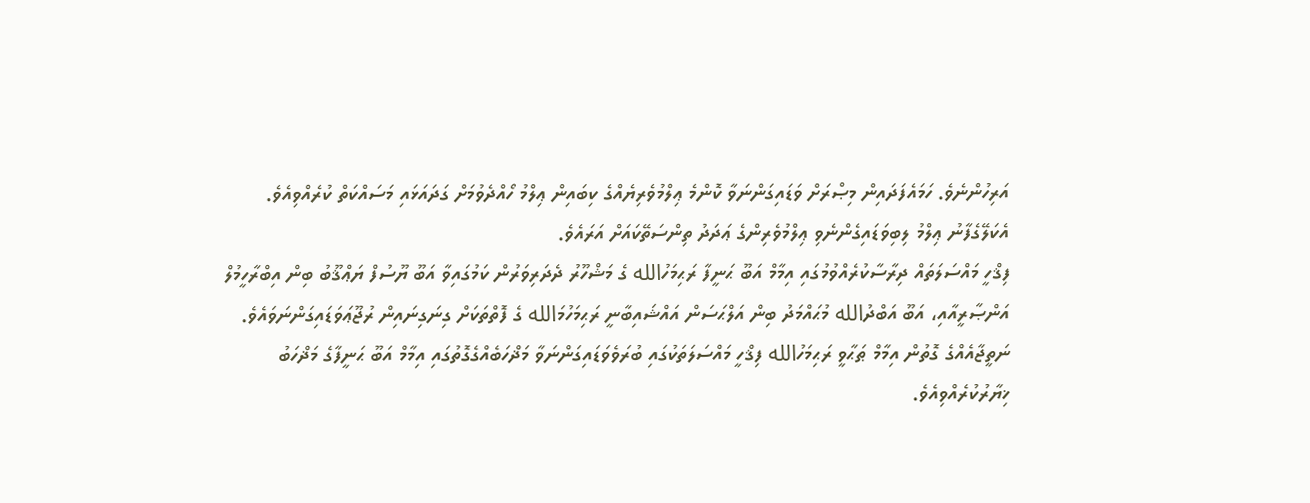އަރިހުންނެވެ. ހަމައެފަދައިން މިޞްރަށް ވަޑައިގަންނަވާ ކޮންމެ ޢިލްމުވެރިޔެއްގެ ކިބައިން ޢިލްމު ހޯއްދެވުމަށް ގަދައަޅައި މަސައްކަތް ކުރެއްވިއެވެ. އެކަލޭގެފާނު ޢިލްމު ލިބިވަޑައިގެންނެވި ޢިލްމުވެރިންގެ ޢަދަދު ތިންސަތޭކައަށް އަރައެވެ.
ފިޤްހީ މައްސަލަތައް ދިރާސާކުރެއްވުމުގައި އިމާމް އަބޫ ޙަނީފާ ރަޙިމަހުالله ގެ މަޝްހޫރު ދެދަރިވަރުން ކަމުގައިވާ އަބޫ ޔޫސުފް ޔަޢްޤޫބު ބިން އިބްރާހީމުލް އަންޞާރީއާއި، އަބޫ އަބްދުالله މުޙައްމަދު ބިން އަލްޙަސަން އައްޝައިބާނީ ރަޙިމަހުމަالله ގެ ފޮތްތަކަށް ގިނަގިނައިން ރުޖޫޢަވަޑައިގަންނަވައެވެ. ނަތީޖާއެއްގެ ގޮތުން އިމާމް ޠަޙާވީ ރަޙިމަހުالله ފިޤްހީ މައްސަލަތަކުގައި ބުރަވެވަޑައިގަންނަވާ މަޛްހަބެއްގެގޮތުގައި އިމާމް އަބޫ ޙަނީފާގެ މަޛްހަބު ޚިޔާރުކުރެއްވިއެވެ.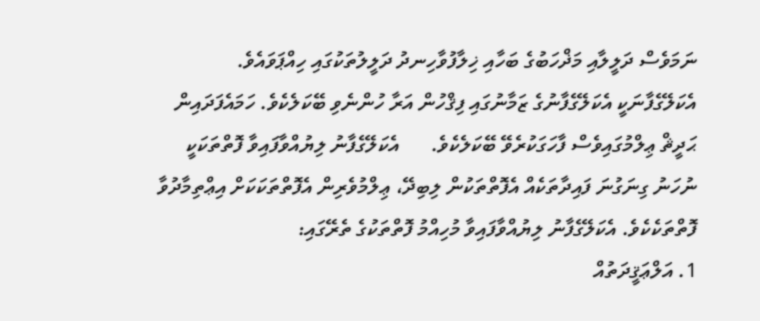ނަމަވެސް ދަލީލާއި މަޛްހަބުގެ ބަހާއި ޚިލާފުވާހިނދު ދަލީލުތަކުގައި ހިއްޕަވައެވެ.
އެކަލޭގެފާނަކީ އެކަލޭގެފާނުގެ ޒަމާނުގައި ފިޤްހުން އަރާ ހުންނެވި ބޭކަލެކެވެ. ހަމައެފަދައިން ޙަދީޘް ޢިލްމުގައިވެސް ފާހަގަކުރެވޭ ބޭކަލެކެވެ.      އެކަލޭގެފާނު ލިޔުއްވާފައިވާ ފޮތްތަކަކީ ނުހަނު ގިނަގުނަ ފައިދާތަކެއް އެފޮތްތަކުން ލިބިދޭ، ޢިލްމުވެރިން އެފޮތްތަކަކަށް އިޢްތިމާދުވާ ފޮތްތަކެކެވެ. އެކަލޭގެފާނު ލިޔުއްވާފައިވާ މުހިއްމު ފޮތްތަކުގެ ތެރޭގައި:
1. އަލްޢަޤީދަތުއް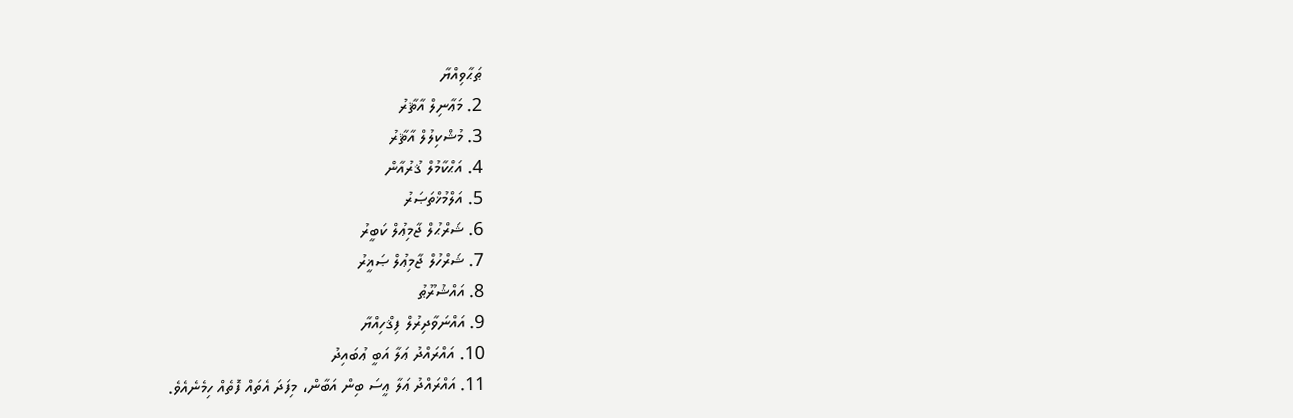ޠަޙާވިއްޔާ
2. މަޢާނިލް އާޘާރު
3. މުޝްކިލުލް އާޘާރު
4. އަޙްކާމުލް ޤުރުއާން
5. އަލްމުޚްތަޞަރު
6. ޝަރްޙުލް ޖާމިޢުލް ކަބީރު
7. ޝަރްހުލް ޖާމިޢުލް ޞަޣީރު
8. އައްޝުރޫޠު
9. އައްނަވާދިރުލް ފިޤްހިއްޔާ
10. އައްރައްދު ޢަލާ އަބީ ޢުބައިދު
11. އައްރައްދު ޢަލާ ޢީސަ ބިން އަބާން، މިފަދަ އެތައް ފޮތެއް ހިމެނެއެވެ.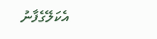އެކަލޭގެފާނު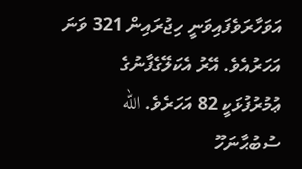އަވަހާރަވެފައިވަނީ ހިޖުރައިން 321 ވަނަ އަހަރުއެވެ. އޭރު އެކަލޭގެފާނުގެ ޢުމުރުފުޅަކީ 82 އަހަރެވެ. الله ސުބުޙާނަހޫ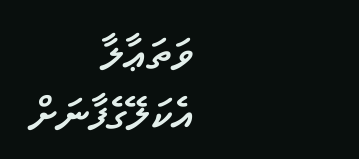ވަތަޢާލާ އެކަލޭގެފާނަށް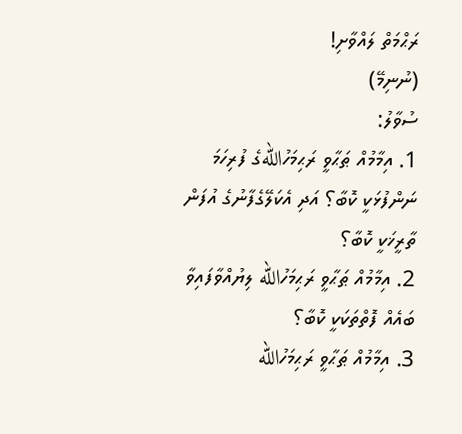ރަޙްމަތް ލައްވާށި!
(ނުނިމޭ)
ސުވާލު:
1. އިމާމުއް ޠަޙާވީ ރަޙިމަހުاللهގެ ފުރިހަމަ ނަންފުޅަކީ ކޮބާ؟ އަދި އެކަލޭގެފާނުގެ އުފަން ތާރީޚަކީ ކޮބާ؟
2. އިމާމުއް ޠަޙާވީ ރަޙިމަހުالله ލިޔުއްވާފައިވާ ބައެއް ފޮތްތަކަކީ ކޮބާ؟
3. އިމާމުއް ޠަޙާވީ ރަޙިމަހުالله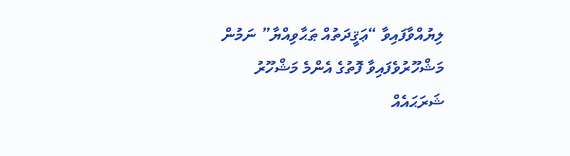ލިޔުއްވާފައިވާ “ޢަޤީދަތުއް ޠަޙާވިއްޔާ” ނަމުން މަޝްހޫރުވެފައިވާ ފޮތުގެ އެންމެ މަޝްހޫރު ޝަރަޙައެއް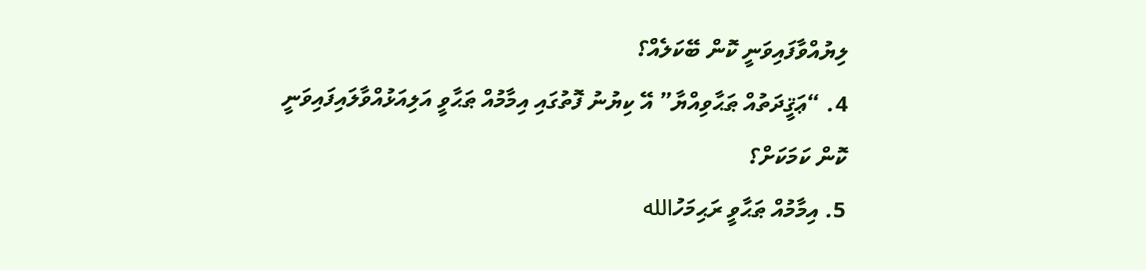ލިޔުއްވާފައިވަނީ ކޮން ބޭކަލެއް؟
4. “ޢަޤީދަތުއް ޠަޙާވިއްޔާ” އޭ ކިޔުނު ފޮތުގައި އިމާމުއް ޠަޙާވީ އަލިއަޅުއްވާލައިފައިވަނީ ކޮން ކަމަކަށް؟
5. އިމާމުއް ޠަޙާވީ ރަޙިމަހުالله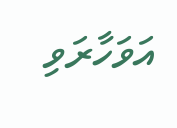އަވަހާރަވި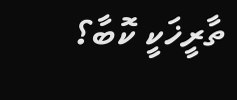ތާރީޚަކީ ކޮބާ؟